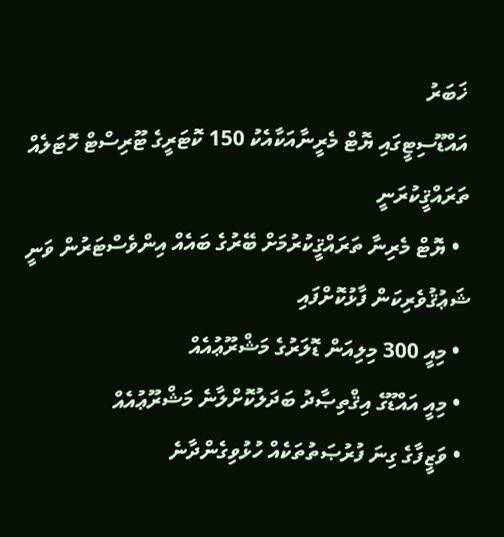ޚަބަރު
އައްޑޫސިޓީގައި ޔޮޓް މެރީނާއަކާއެކު 150 ކޮޓަރީގެ ޓޫރިސްޓް ހޮޓަލެއް ތަރައްޤީކުރަނީ
  • ޔޮޓް މެރިނާ ތަރައްޤީކުރުމަށް ބޭރުގެ ބައެއް އިންވެސްޓަރުން ވަނީ ޝަޢުޤުވެރިކަން ފާޅުކޮށްފައި
  • މިއީ 300 މިލިއަން ޑޮލަރުގެ މަޝްރޫޢުއެއް
  • މިއީ އައްޑޫގެ އިޤްތިޞާދު ބަދަލުކޮށްލާނެ މަޝްރޫޢުއެއް
  • ވަޒީފާގެ ގިނަ ފުރުޞަތުތަކެއް ހުޅުވިގެންދާނެ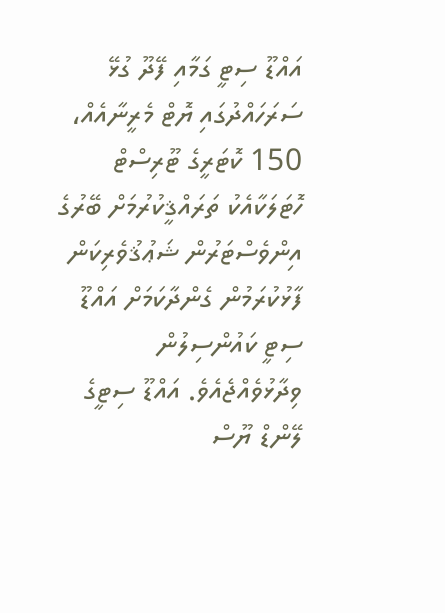އައްޑޫ ސިޓީ ގަމާއި ފޭދޫ ގުޅޭ ސަރަހައްދުގައި ޔޮޓް މެރީނާއެއް، 150 ކޮޓަރީގެ ޓޫރިސްޓް ހޮޓަލަކާއެކު ތަރައްޤީކުރުމަށް ބޭރުގެ އިންވެސްޓަރުން ޝަޢުޤުވެރިކަން ފާޅުކުރަމުން ގެންދާކަމަށް އައްޑޫ ސިޓީ ކައުންސިލުން ވިދާޅުވެއްޖެއެވެ. އައްޑޫ ސިޓީގެ ލޭންޑް ޔޫސް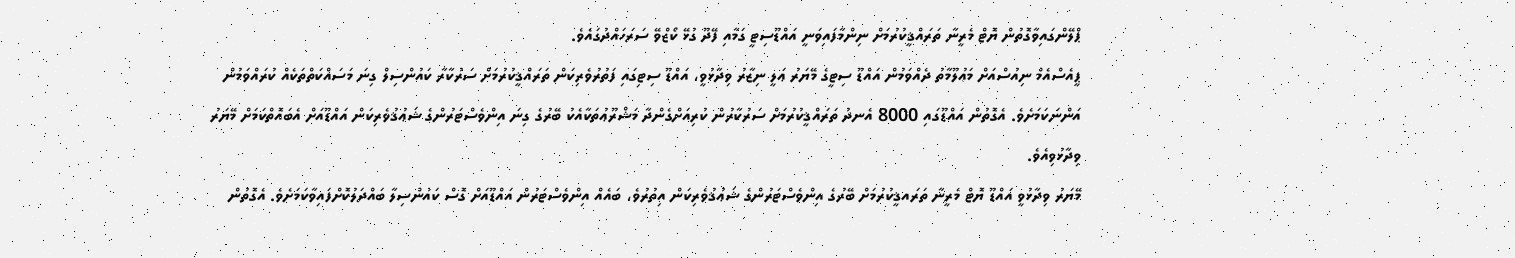ޕްލޭންގައިވާގޮތުން ޔޮޓް މެރީނާ ތަރައްޤީކުރުމަށް ނިންމާފައިވަނީ އައްޑޫސިޓީ ގަމާއި ފޭދޫ ގުޅޭ ކޯޒްވޭ ސަރަހައްދުގައެވެ.
ޕީއެސްއެމް ނިއުސްއަށް މަޢުލޫމާތު ދެއްވަމުން އައްޑޫ ސިޓީގެ މޭޔަރު ޢަލީ ނިޒާރު ވިދާޅުވީ، އައްޑޫ ސިޓިގައި ފަތުރުވެރިކަން ތަރައްޤީކުރުމަށް ސަރުކާރާ ކައުންސިލް ގިނަ މަސައްކަތްތަކެއް ކުރައްވަމުން އަންނަކަމަށެވެ. އެގޮތުން އައްޑޫގައި 8000 އެނދު ތަރައްޤީކުރުމަށް ސަރުކާރުން ކުރިއަށްގެންދާ މަޝްރޫޢުތަކާއެކު ބޭރުގެ ގިނަ އިންވެސްޓަރުންގެ ޝަޢުޤުވެރިކަން އައްޑޫއަށް އެބައޮތްކަމަށް މޭޔަރު ވިދާޅުވިއެވެ.
މޭޔަރު ވިދާޅުވީ އައްޑޫ ޔޮޓް މެރީނާ ތަރައޤީކުރުމަށް ބޭރުގެ އިންވެސްޓަރުންގެ ޝަޢުޤުވެރިކަން އިތުރުވެ، ބައެއް އިންވެސްޓަރުން އައްޑޫއަށް ގޮސް ކައުންސިލާ ބައްދަލުކޮށްފައިވާކަމަށެވެ. އެގޮތުން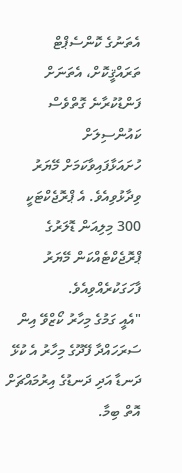އެތަނުގެ ކޮންސެޕްޓް ތަރައްޤީކޮށް، އެތަނަށް ފަންޑުކުރާނެ ގޮތްވެސް ކައުންސިލަށް ހުށައަޅާފައިވާކަމަށް މޭޔަރު ވިދާޅުވިއެވެ. އެ ޕްރޮޖެކްޓަކީ 300 މިލިއަން ޑޮލަރުގެ ޕްރޮޖެކްޓެއްކަން މޭޔަރު ފާހަގަކުރެއްވިއެވެ.
"އެއީ ގަމުގެ މިހާރު ކޯޒްވޭ އިން ސަރަހައްދާ ފޭދޫގެ މިހާރު އެ ކުޅޭ ދަނޑާ އަދި ދަނޑުގެ އިރުމައްޗަށް އޮތް ބިމާ.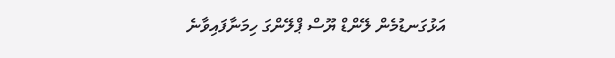އަޅުގަނޑުމެން ލޭންޑް ޔޫސް ޕްލޭންގަ ހިމަނާފައިވާނެ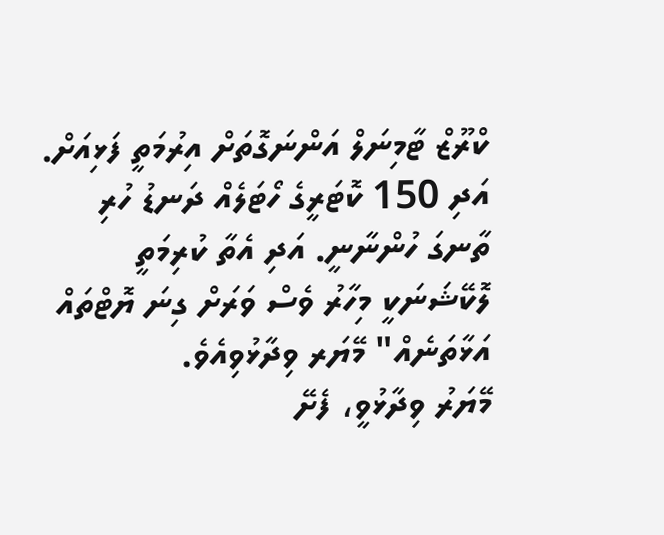ކްރޫޒް ޓާމިނަލް އަންނަގޮތަށް އިރުމަތީ ފަޅިއަށް. އަދި 150 ކޮޓަރީގެ ހޯޓަލެއް ދަނޑު ހުރި ތާނގަ ހުންނާނީ. އަދި އެތާ ކުރިމަތީ ލޮކޭޝަނަކީ މިހާރު ވެސް ވަރަށް ގިނަ ޔޮޓްތައް އަޅާތަނެއް" މޭޔަރ ވިދާޅުވިއެވެ.
މޭޔަރު ވިދާޅުވީ، ފެށޭ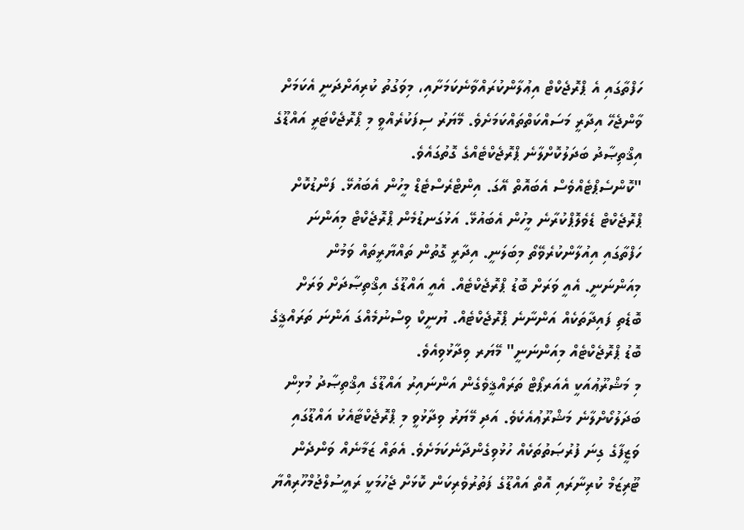ހަފްތާގައި އެ ޕްރޮޖެކްޓް އިޢުލާންކުރައްވާނެކަމަށާއި، މިވަގުތު ކުރިއަށްދަނީ އެކަމަށް ވާންޖެހޭ އިދާރީ މަސައްކަތްތައްކަމަށެވެ. މޭޔަރު ސިފަކުރެއްވީ މި ޕްރޮޖެކްޓަރީ އައްޑޫގެ އިޤްތިޞާދު ބަދަލުކޮށްލާނެ ޕްރޮޖެކްޓެއްގެ ގޮތުގައެވެ.
"ކޮންސެޕްޓެއްވެސް އެބައޮތް އޭގަ. އިންޓްރެސްޓެޑް މީހުން އެބައުޅޭ. ފަންޑުކޮށް ޕްރޮޖެކްޓް ޑެވެލޮޕްކުރާނެ މީހުން އެބައުޅޭ. އަޅުގަނޑުމެން ޕްރޮޖެކްޓް މިއަންނަ ހަފްތާގައި އިއުލާންކުރެވޭތޯ މިބަލަނީ. އިދާރީ ގޮތުން ތައްޔާރީތައް ވަމުން މިއަންނަނީ. އެއީ ވަރަށް ބޮޑު ޕްރޮޖެކްޓެއް. އެއީ އައްޑޫގެ އިޤްތިޞާދަށް ވަރަށް ބޮޑެތި ފައިދާތަކެއް އަންނާނެ ޕްރޮޖެކްޓެއް. ޔުނީކް ވިސްނުމެއްގަ އަންނަ ތަރައްޤީގެ ބޮޑު ޕްރޮޖެކްޓެއް މިއަންނަނީ" މޭޔަރ ވިދާޅުވިއެވެ.
މި މަޝްރޫޢުއަކީ އެއަރޕޯޓް ތަރައްޤީވެގެން އަންނައިރު އައްޑޫގެ އިޤްތިޞާދު މުޅިން ބަދަލުކޯށްލާނެ މަޝްރޫޢުއެކެވެ. އަދި މޭޔަރު ވިދާޅުވީ މި ޕްރޮޖެކްޓާއެކު އައްޑޫގައި ވަޒީފާގެ ގިނަ ފުރުޞަތުތަކެއް ހުޅުވިގެންދާނެކަމަށެވެ. އެތައް ޒަމާނެއް ވަންދެން ޓޫރިޒަމް ކުރިނާރައި އޮތް އައްޑޫގެ ފަތުރުވެރިކަން ކޮޅަށް ޖެހުމަކީ ރައީސުލްޖުމްހޫރިއްޔާ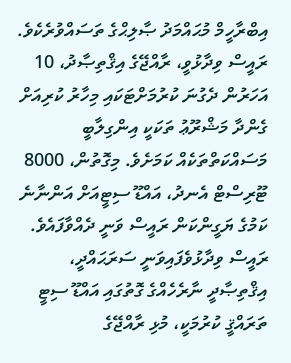އިބްރާހީމް މުޙައްމަދު ޞާލިޙްގެ ތަސައްވުރެކެވެ.
ރައީސް ވިދާޅުވީ، ރާއްޖޭގެ އިޤްތިޞާދު، 10 އަހަރުން ދެގުނަ ކުރުމަށްޓަކައި މިހާރު ކުރިއަށް ގެންދާ މަޝްރޫޢު ތަކަކީ އިންގިލާބީ މަސައްކަތްތަކެއް ކަމަށެވެ. މިގޮތުން، 8000 ޓޫރިސްޓް އެނދު، އައްޑޫ ސިޓީއަށް އަންނާނެ ކަމުގެ ޔަގީންކަން ރައީސް ވަނީ ދެއްވާފައެވެ.
ރައީސް ވިދާޅުވެފައިވަނީ ސަރަޙައްދީ، އިޤްތިޞާދީ ނާރެހެއްގެ ގޮތުގައި އައްޑޫ ސިޓީ ތަރައްޤީ ކުރުމަކީ، މުޅި ރާއްޖޭގެ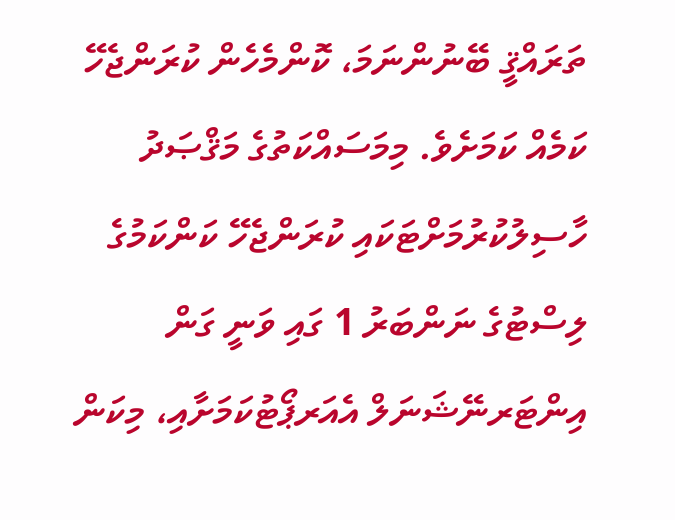ތަރައްޤީ ބޭނުންނަމަ، ކޮންމެހެން ކުރަންޖެހޭ ކަމެއް ކަމަށެވެ. މިމަސައްކަތުގެ މަޤްޞަދު ހާސިލުކުރުމަށްޓަކައި ކުރަންޖެހޭ ކަންކަމުގެ ލިސްޓުގެ ނަންބަރު 1 ގައި ވަނީ ގަން އިންޓަރނޭޝަނަލް އެއަރޕޯޓުކަމަށާއި، މިކަން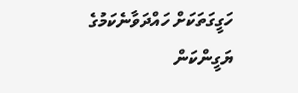ހަގީގަތަކަށް ހައްދަވާނެކަމުގެ ޔަގީންކަން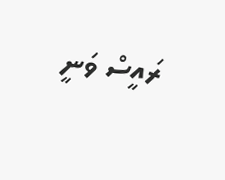ރައީސް ވަނީ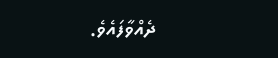ދެއްވާފައެވެ.